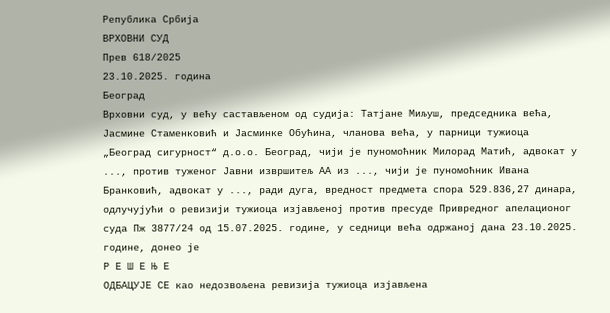Република Србија
ВРХОВНИ СУД
Прев 618/2025
23.10.2025. година
Београд
Врховни суд, у већу састављеном од судија: Татјане Миљуш, председника већа, Јасмине Стаменковић и Јасминке Обућина, чланова већа, у парници тужиoцa „Београд сигурност“ д.о.о. Београд, чији је пуномоћник Милорад Матић, адвокат у ..., против туженог Јавни извршитељ АА из ..., чији је пуномоћник Ивана Бранковић, адвокат у ..., ради дуга, вредност предмета спора 529.836,27 динара, одлучујући о ревизији тужиоца изјављеној против пресуде Привредног апелационог суда Пж 3877/24 од 15.07.2025. године, у седници већа одржаној дана 23.10.2025. године, донео је
Р Е Ш Е Њ Е
ОДБАЦУЈЕ СЕ као недозвољена ревизија тужиоца изјављена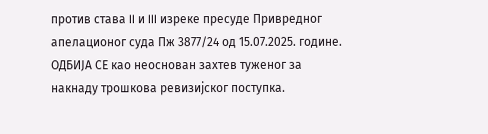против става II и III изреке пресуде Привредног апелационог суда Пж 3877/24 од 15.07.2025. године.
ОДБИЈА СЕ као неоснован захтев туженог за накнаду трошкова ревизијског поступка.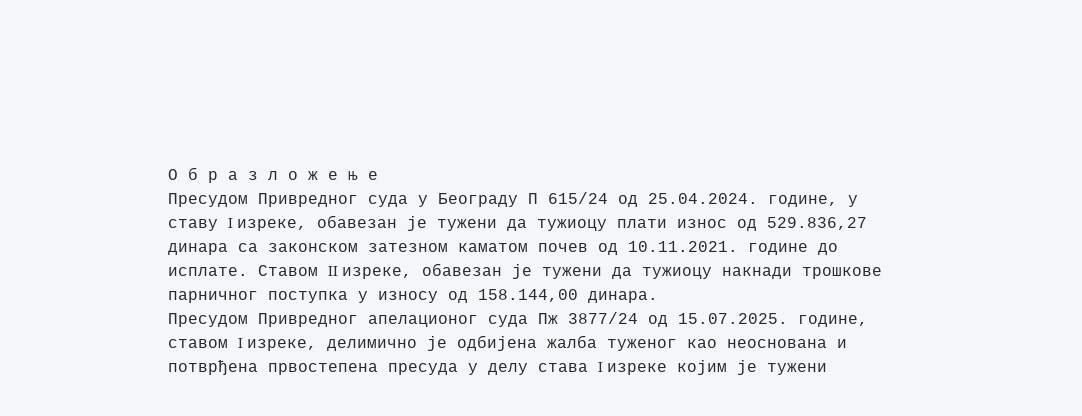О б р а з л о ж е њ е
Пресудом Привредног суда у Београду П 615/24 од 25.04.2024. године, у ставу I изреке, обавезан је тужени да тужиоцу плати износ од 529.836,27 динара са законском затезном каматом почев од 10.11.2021. године до исплате. Ставом II изреке, обавезан је тужени да тужиоцу накнади трошкове парничног поступка у износу од 158.144,00 динара.
Пресудом Привредног апелационог суда Пж 3877/24 од 15.07.2025. године, ставом I изреке, делимично је одбијена жалба туженог као неоснована и потврђена првостепена пресуда у делу става I изреке којим је тужени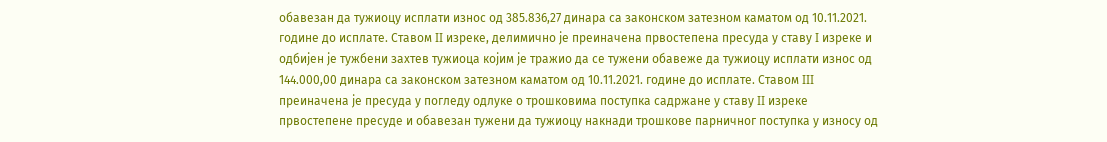обавезан да тужиоцу исплати износ од 385.836,27 динара са законском затезном каматом од 10.11.2021. године до исплате. Ставом II изреке, делимично је преиначена првостепена пресуда у ставу I изреке и одбијен је тужбени захтев тужиоца којим је тражио да се тужени обавеже да тужиоцу исплати износ од 144.000,00 динара са законском затезном каматом од 10.11.2021. године до исплате. Ставом III преиначена је пресуда у погледу одлуке о трошковима поступка садржане у ставу II изреке првостепене пресуде и обавезан тужени да тужиоцу накнади трошкове парничног поступка у износу од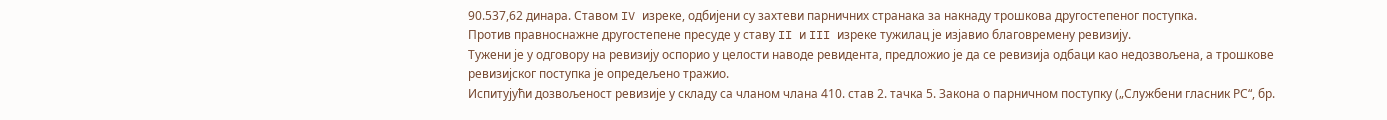90.537,62 динара. Ставом IV изреке, одбијени су захтеви парничних странака за накнаду трошкова другостепеног поступка.
Против правноснажне другостепене пресуде у ставу II и III изреке тужилац је изјавио благовремену ревизију.
Тужени је у одговору на ревизију оспорио у целости наводе ревидента, предложио је да се ревизија одбаци као недозвољена, а трошкове ревизијског поступка је опредељено тражио.
Испитујући дозвољеност ревизије у складу са чланом члана 410. став 2. тачка 5. Закона о парничном поступку („Службени гласник РС“, бр.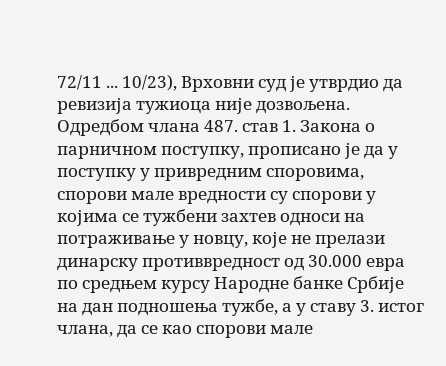72/11 ... 10/23), Врховни суд је утврдио да ревизија тужиоца није дозвољена.
Одредбом члана 487. став 1. Закона о парничном поступку, прописано је да у поступку у привредним споровима, спорови мале вредности су спорови у којима се тужбени захтев односи на потраживање у новцу, којe не прелази динарску противвредност од 30.000 евра по средњем курсу Народне банке Србије на дан подношења тужбе, а у ставу 3. истог члана, да се као спорови мале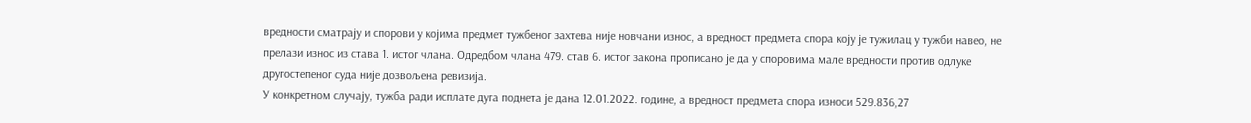вредности сматрају и спорови у којима предмет тужбеног захтева није новчани износ, а вредност предмета спора коју је тужилац у тужби навео, не прелази износ из става 1. истог члана. Одредбом члана 479. став 6. истог закона прописано је да у споровима мале вредности против одлуке другостепеног суда није дозвољена ревизија.
У конкретном случају, тужба ради исплате дуга поднета је дана 12.01.2022. године, а вредност предмета спора износи 529.836,27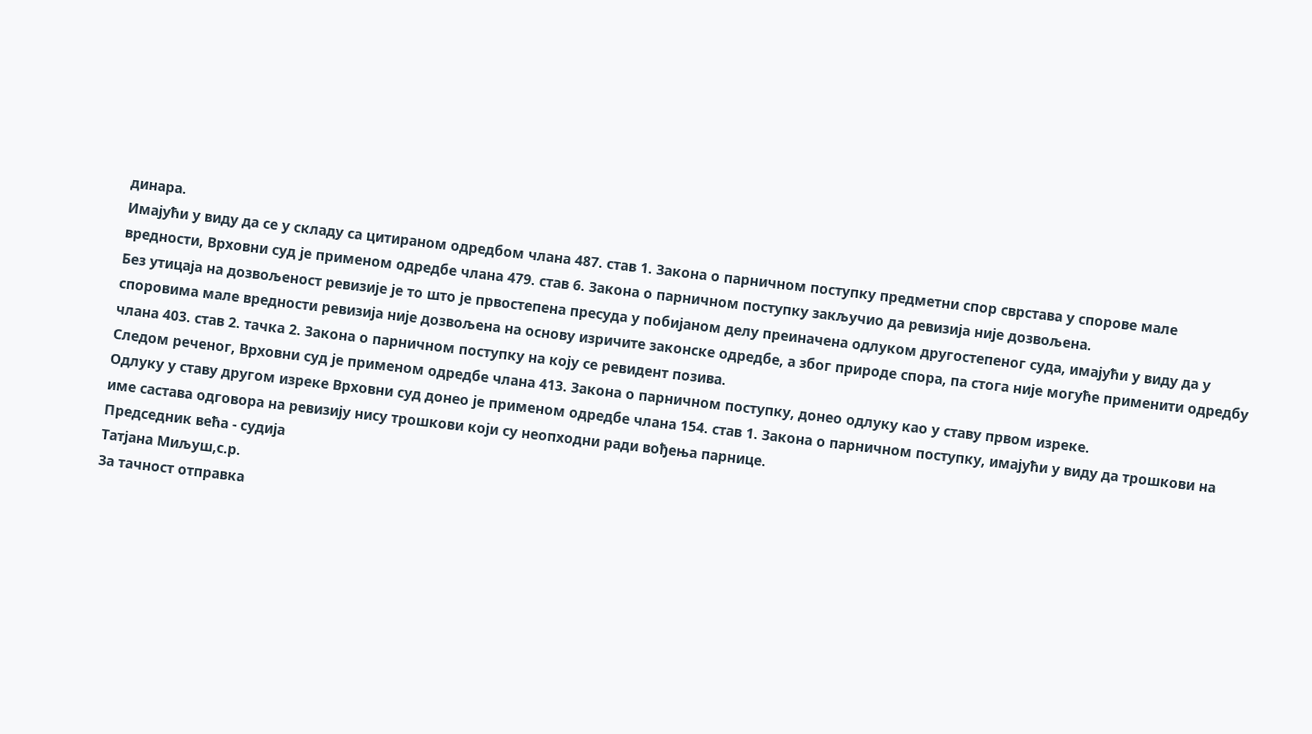динара.
Имајући у виду да се у складу са цитираном одредбом члана 487. став 1. Закона о парничном поступку предметни спор сврстава у спорове мале вредности, Врховни суд је применом одредбе члана 479. став 6. Закона о парничном поступку закључио да ревизија није дозвољена.
Без утицаја на дозвољеност ревизије је то што је првостепена пресуда у побијаном делу преиначена одлуком другостепеног суда, имајући у виду да у споровима мале вредности ревизија није дозвољена на основу изричите законске одредбе, а због природе спора, па стога није могуће применити одредбу члана 403. став 2. тачка 2. Закона о парничном поступку на коју се ревидент позива.
Следом реченог, Врховни суд је применом одредбе члана 413. Закона о парничном поступку, донео одлуку као у ставу првом изреке.
Одлуку у ставу другом изреке Врховни суд донео је применом одредбе члана 154. став 1. Закона о парничном поступку, имајући у виду да трошкови на име састава одговора на ревизију нису трошкови који су неопходни ради вођења парнице.
Председник већа - судија
Татјана Миљуш,с.р.
За тачност отправка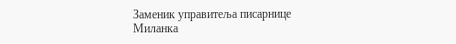Заменик управитеља писарнице
Миланка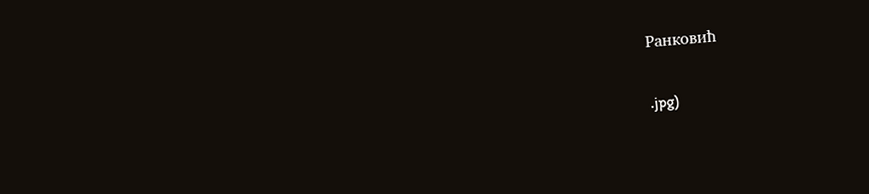Ранковић

.jpg)